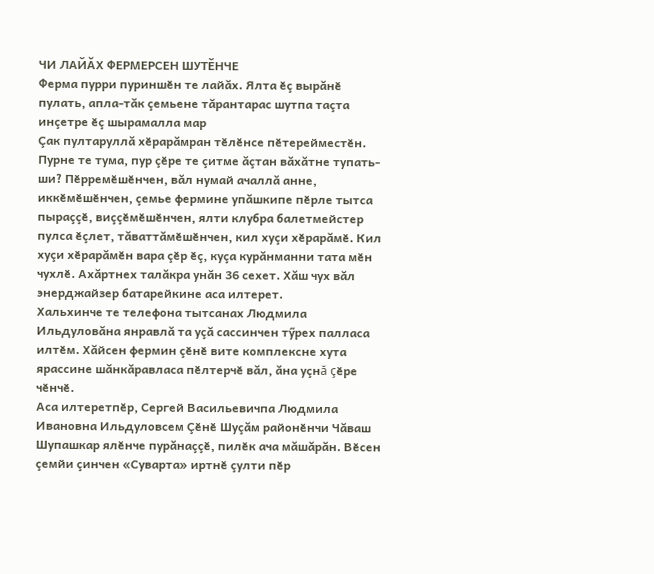ЧИ ЛАЙĂХ ФЕРМЕРСЕН ШУТӖНЧЕ
Ферма пурри пуриншӗн те лайăх. Ялта ӗç вырăнӗ пулать, апла-тăк çемьене тăрантарас шутпа таçта инçетре ӗç шырамалла мар
Çак пултаруллă хӗрарăмран тӗлӗнсе пӗтерейместӗн. Пурне те тума, пур çӗре те çитме ăçтан вăхăтне тупать-ши? Пӗрремӗшӗнчен, вăл нумай ачаллă анне, иккӗмӗшӗнчен, çемье фермине упăшкипе пӗрле тытса пыраççӗ, виççӗмӗшӗнчен, ялти клубра балетмейстер пулса ӗçлет, тăваттăмӗшӗнчен, кил хуçи хӗрарăмӗ. Кил хуçи хӗрарăмӗн вара çӗр ӗç, куçа курăнманни тата мӗн чухлӗ. Ахăртнех талăкра унăн 36 сехет. Хăш чух вăл энерджайзер батарейкине аса илтерет.
Хальхинче те телефона тытсанах Людмила Ильдуловăна янравлă та уçă сассинчен тӳрех палласа илтӗм. Хăйсен фермин çӗнӗ вите комплексне хута ярассине шăнкăравласа пӗлтерчӗ вăл, ăна уçнă çӗре чӗнчӗ.
Аса илтеретпӗр, Сергей Васильевичпа Людмила Ивановна Ильдуловсем Çӗнӗ Шуçăм районӗнчи Чăваш Шупашкар ялӗнче пурăнаççӗ, пилӗк ача мăшăрăн. Вӗсен çемйи çинчен «Суварта» иртнӗ çулти пӗр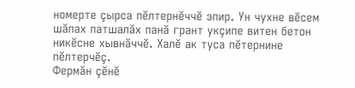номерте çырса пӗлтернӗччӗ эпир. Ун чухне вӗсем шăпах патшалăх панă грант укçипе витен бетон никӗсне хывнăччӗ. Халӗ ак туса пӗтернине пӗлтерчӗç.
Фермăн çӗнӗ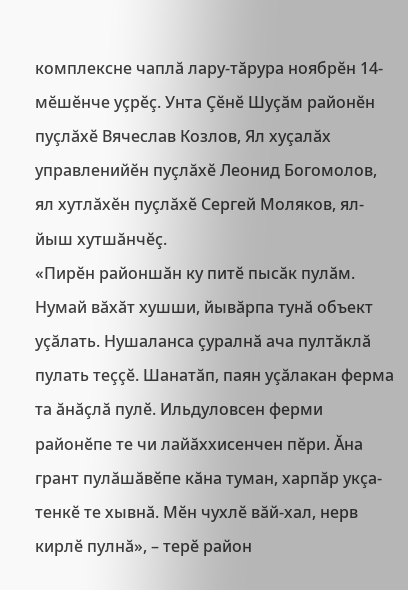комплексне чаплă лару-тăрура ноябрӗн 14-мӗшӗнче уçрӗç. Унта Çӗнӗ Шуçăм районӗн пуçлăхӗ Вячеслав Козлов, Ял хуçалăх управленийӗн пуçлăхӗ Леонид Богомолов, ял хутлăхӗн пуçлăхӗ Сергей Моляков, ял-йыш хутшăнчӗç.
«Пирӗн районшăн ку питӗ пысăк пулăм. Нумай вăхăт хушши, йывăрпа тунă объект уçăлать. Нушаланса çуралнă ача пултăклă пулать теççӗ. Шанатăп, паян уçăлакан ферма та ăнăçлă пулӗ. Ильдуловсен ферми районӗпе те чи лайăххисенчен пӗри. Ăна грант пулăшăвӗпе кăна туман, харпăр укçа-тенкӗ те хывнă. Мӗн чухлӗ вăй-хал, нерв кирлӗ пулнă», – терӗ район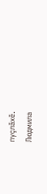пуçлăхӗ.
Людмила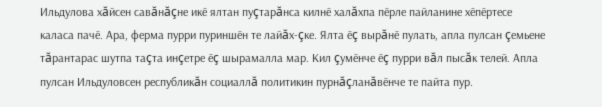Ильдулова хăйсен савăнăçне икӗ ялтан пуçтарăнса килнӗ халăхпа пӗрле пайланине хӗпӗртесе каласа пачӗ. Ара, ферма пурри пуриншӗн те лайăх-çке. Ялта ӗç вырăнӗ пулать, апла пулсан çемьене тăрантарас шутпа таçта инçетре ӗç шырамалла мар. Кил çумӗнче ӗç пурри вăл пысăк телей. Апла пулсан Ильдуловсен республикăн социаллă политикин пурнăçланăвӗнче те пайта пур.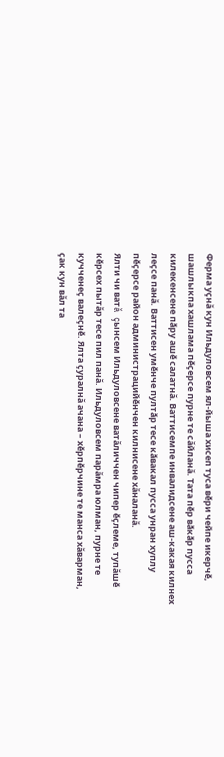Ферма уçнă кун Ильдуловсем ял-йыша хисеп туса вӗри чейпе икерчӗ, шашлыкпа хашлама пӗçерсе пурне те сăйланă. Тата пӗр вӑкӑр пусса килекенсене пӑру ашӗ салатнă. Ваттисемпе инвалидсене аш-какая килнех леçсе панă. Ваттисен умӗнче пултӑр тесе кӑвакал пусса унран хуплу пӗçерсе район администрацийӗнчен килнисене хăналанă.
Ялти чи ватă çынсем Ильдуловсене ватăличчен чипер ӗçлеме, тупăшӗ кӗрсех пытăр тесе пил панă. Ильдуловсем парăмра юлман, пурне те кучченеç валеçнӗ. Ялта çуралнă ачана – хӗрпӗрчине те манса хăварман, çак кун вăл та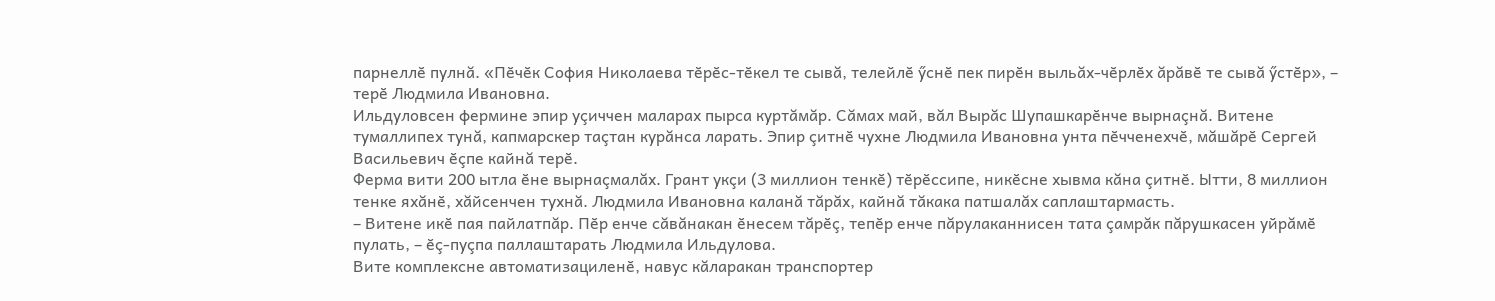парнеллӗ пулнă. «Пӗчӗк София Николаева тӗрӗс-тӗкел те сывă, телейлӗ ӳснӗ пек пирӗн выльăх-чӗрлӗх ăрăвӗ те сывă ӳстӗр», – терӗ Людмила Ивановна.
Ильдуловсен фермине эпир уçиччен маларах пырса куртăмăр. Сăмах май, вăл Вырăс Шупашкарӗнче вырнаçнă. Витене тумаллипех тунă, капмарскер таçтан курăнса ларать. Эпир çитнӗ чухне Людмила Ивановна унта пӗчченехчӗ, мăшăрӗ Сергей Васильевич ӗçпе кайнă терӗ.
Ферма вити 200 ытла ӗне вырнаçмалăх. Грант укçи (3 миллион тенкӗ) тӗрӗссипе, никӗсне хывма кăна çитнӗ. Ытти, 8 миллион тенке яхăнӗ, хăйсенчен тухнă. Людмила Ивановна каланă тăрăх, кайнă тăкака патшалăх саплаштармасть.
– Витене икӗ пая пайлатпăр. Пӗр енче сăвăнакан ӗнесем тăрӗç, тепӗр енче пăрулаканнисен тата çамрăк пăрушкасен уйрăмӗ пулать, – ӗç-пуçпа паллаштарать Людмила Ильдулова.
Вите комплексне автоматизациленӗ, навус кăларакан транспортер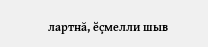лартнă, ӗçмелли шыв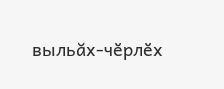выльăх-чӗрлӗх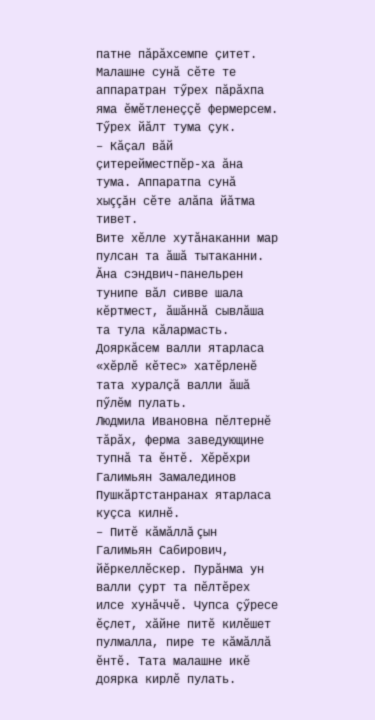патне пăрăхсемпе çитет. Малашне сунă сӗте те аппаратран тӳрех пăрăхпа яма ӗмӗтленеççӗ фермерсем. Тӳрех йăлт тума çук.
– Кăçал вăй çитерейместпӗр-ха ăна тума. Аппаратпа сунă хыççăн сӗте алăпа йăтма тивет.
Вите хӗлле хутăнаканни мар пулсан та ăшă тытаканни. Ăна сэндвич-панельрен тунипе вăл сивве шала кӗртмест, ăшăннă сывлăша та тула кăлармасть. Дояркăсем валли ятарласа «хӗрлӗ кӗтес» хатӗрленӗ тата хуралçă валли ăшă пӳлӗм пулать.
Людмила Ивановна пӗлтернӗ тăрăх, ферма заведующине тупнă та ӗнтӗ. Хӗрӗхри Галимьян Замалединов Пушкăртстанранах ятарласа куçса килнӗ.
– Питӗ кăмăллă çын Галимьян Сабирович, йӗркеллӗскер. Пурăнма ун валли çурт та пӗлтӗрех илсе хунăччӗ. Чупса çӳресе ӗçлет, хăйне питӗ килӗшет пулмалла, пире те кăмăллă ӗнтӗ. Тата малашне икӗ доярка кирлӗ пулать.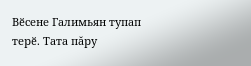Вӗсене Галимьян тупап терӗ. Тата пăру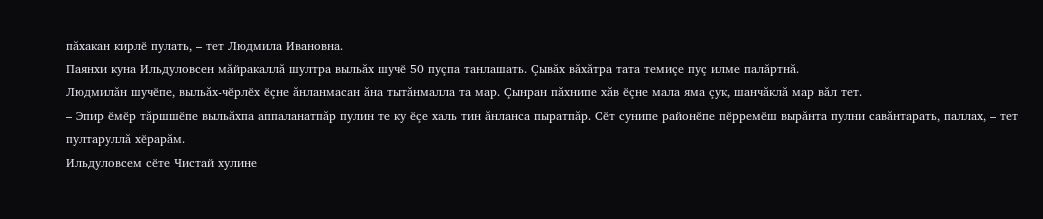пăхакан кирлӗ пулать, – тет Людмила Ивановна.
Паянхи куна Ильдуловсен мăйракаллă шултра выльăх шучӗ 50 пуçпа танлашать. Çывăх вăхăтра тата темиçе пуç илме палăртнă.
Людмилăн шучӗпе, выльăх-чӗрлӗх ӗçне ăнланмасан ăна тытăнмалла та мар. Çынран пăхнипе хăв ӗçне мала яма çук, шанчăклă мар вăл тет.
– Эпир ӗмӗр тăршшӗпе выльăхпа аппаланатпăр пулин те ку ӗçе халь тин ăнланса пыратпăр. Сӗт сунипе районӗпе пӗрремӗш вырăнта пулни савăнтарать, паллах, – тет пултаруллă хӗрарăм.
Ильдуловсем сӗте Чистай хулине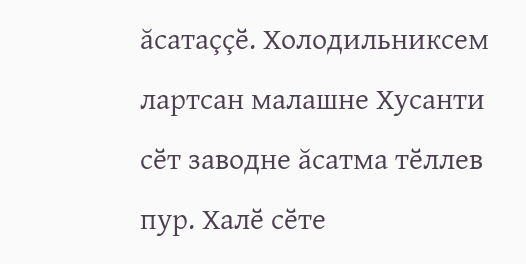ăсатаççӗ. Холодильниксем лартсан малашне Хусанти сӗт заводне ăсатма тӗллев пур. Халӗ сӗте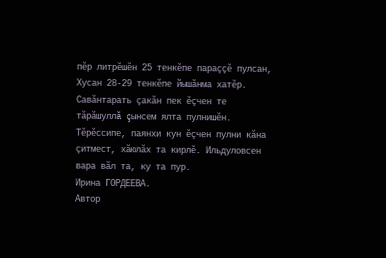пӗр литрӗшӗн 25 тенкӗпе параççӗ пулсан, Хусан 28-29 тенкӗпе йышăнма хатӗр.
Савăнтарать çакăн пек ӗçчен те тăрăшуллă çынсем ялта пулнишӗн. Тӗрӗссипе, паянхи кун ӗçчен пулни кăна çитмест, хăюлăх та кирлӗ. Ильдуловсен вара вăл та, ку та пур.
Ирина ГОРДЕЕВА.
Автор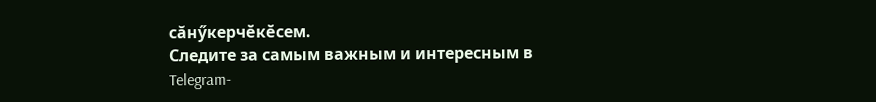сăнӳкерчӗкӗсем.
Следите за самым важным и интересным в Telegram-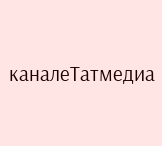каналеТатмедиа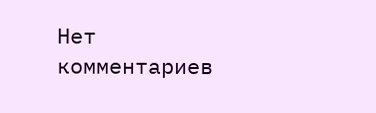Нет комментариев